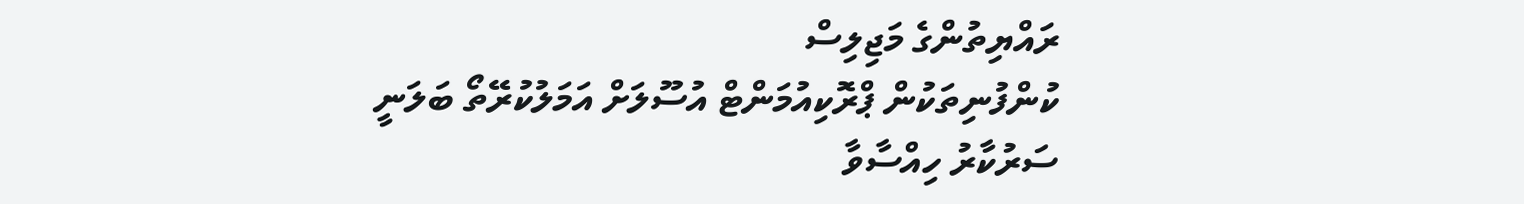ރައްޔިތުންގެ މަޖިލިސް
ކުންފުނިތަކުން ޕްރޮކިއުމަންޓް އުސޫލަށް އަމަލުކުރޭތޯ ބަލަނީ
ސަރުކާރު ހިއްސާވާ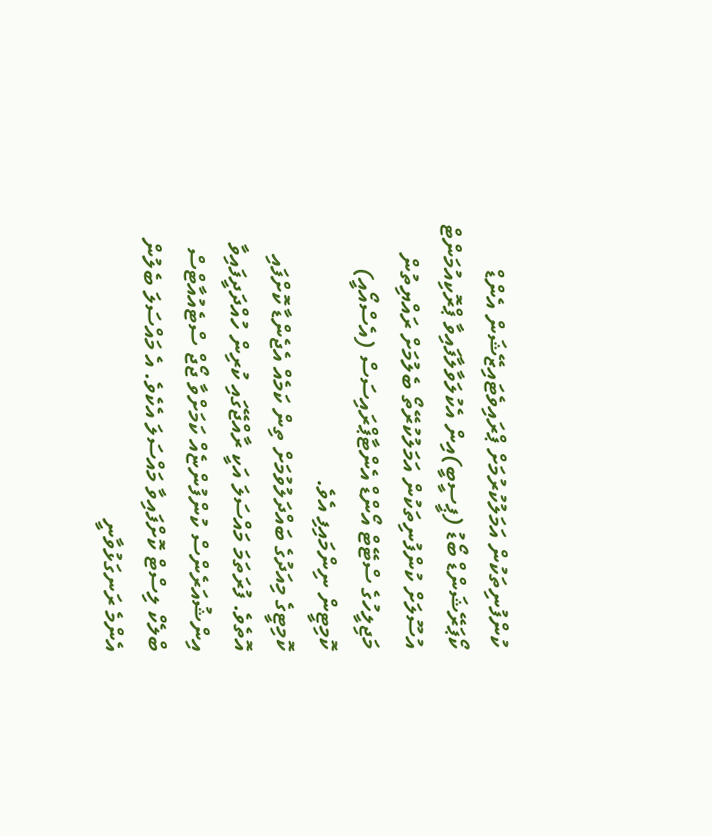ކުންފުނިތަކުން އަމަލުކުރުމަށް ޕްރައިވެޓައިޒޭޝަން އެންޑް ކޯޕަރޭޝަންޑް ބޯޑު (ޕީސީބީ)އިން އެކުލަވާލާފައިވާ ޕްރޮކިއުމަންޓް އުސޫލަށް ކުންފުނިތަކުން އަމަލުކުރޭތޯ ބެލުމަށް ރައްޔިތުން މަޖިލީހުގެ ސްޓޭޓް އޯންޑް އެންޓާޕްރައިސަސް (އެސްއޯއީ) ކޮމިޓީން ނިންމައިފި އެވެ.
ކޮމިޓީގެ މިއަދުގެ ބައްދަލުވުމަށް ތިން ކަމެއް އެޖެންޑާ ކޮށްފައި އޮތެވެ. ފުރަތަމަ މައްސަލަ އަކީ ރާއްޖޭގައި ކުރިން ހުއްދަދީފައިވާ އިންޝުއަރެންސް ކުންފުންޏެއް ކަމަށްވާ ޖޯޖް ސްޓެއުއާޓްސް ބްލެކް ލިސްޓް ކޮށްފައިވާ މައްސަލަ އެކެވެ. އެ މައްސަލަ ބެލުން އެންމެ ރަނގަޅުވާނީ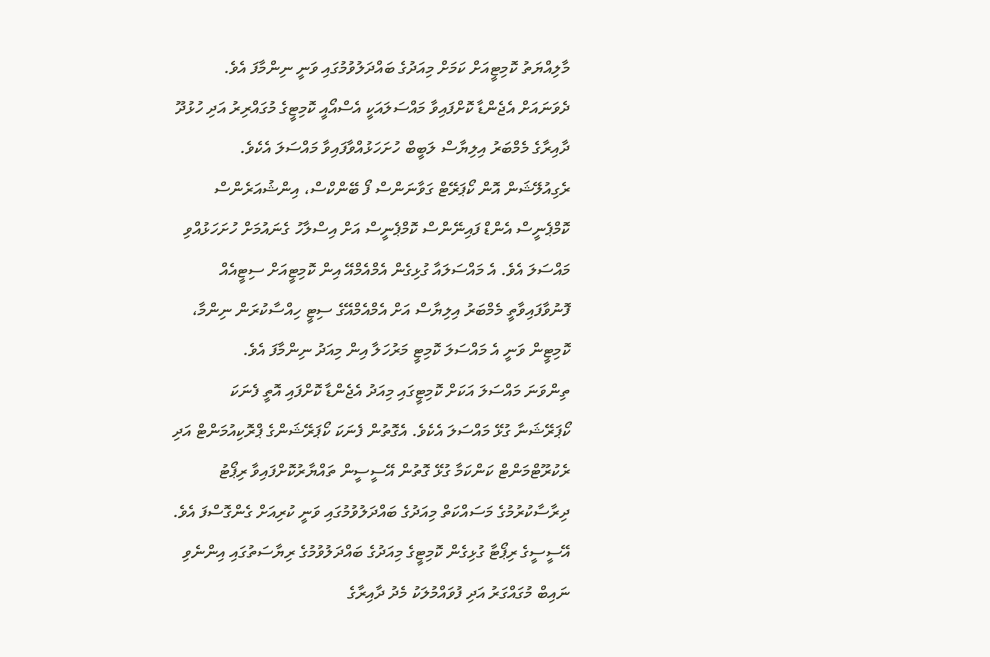މާލިއްޔަތު ކޮމިޓީއަށް ކަމަށް މިއަދުގެ ބައްދަލުވުމުގައި ވަނީ ނިންމާފަ އެވެ.
ދެވަނައަށް އެޖެންޑާ ކޮށްފައިވާ މައްސަލައަކީ އެސްއޯއީ ކޮމިޓީގެ މުގައްރިރު އަދި ހުޅުދޫ ދާއިރާގެ މެމްބަރު އިލިޔާސް ލަބީބް ހުށަހަޅުއްވާފައިވާ މައްސަލަ އެކެވެ. ރެގިއުލޭޝަން އޮން ކޯޕަރޭޓް ގަވާނަންސް ފޯ ބޭންކްސް، އިންޝުއަރެންސް ކޮމްޕެނީސް އެންޑް ފައިނޭންސް ކޮމްޕެނީސް އަށް އިސްލާހު ގެނައުމަށް ހުށަހަޅުއްވި މައްސަލަ އެވެ. އެ މައްސަލައާ ގުޅިގެން އެމްއެމްއޭ އިން ކޮމިޓީއަށް ސިޓީއެއް ފޮނުވާފައިވާތީ މެމްބަރު އިލިޔާސް އަށް އެމްއެމްއޭގެ ސިޓީ ހިއްސާކުރަން ނިންމާ، ކޮމިޓީން ވަނީ އެ މައްސަލަ ކޮމިޓީ މަރުހަލާ އިން މިއަދު ނިންމާފަ އެވެ.
ތިންވަނަ މައްސަލަ އަކަށް ކޮމިޓީގައި މިއަދު އެޖެންޑާ ކޮށްފައި އޮތީ ފެނަކަ ކޯޕަރޭޝަނާ ގުޅޭ މައްސަލަ އެކެވެ. އެގޮތުން ފެނަކަ ކޯޕަރޭޝަންގެ ޕްރޮކިއުމަންޓް އަދި ރެކުރޫޓްމަންޓް ކަންކަމާ ގުޅޭ ގޮތުން އޭސީސީން ތައްޔާރުކޮށްފައިވާ ރިޕޯޓު ދިރާސާކުރުމުގެ މަސައްކަތް މިއަދުގެ ބައްދަލުވުމުގައި ވަނީ ކުރިއަށް ގެންގޮސްފަ އެވެ.
އޭސީސީގެ ރިޕޯޓާ ގުޅިގެން ކޮމިޓީގެ މިއަދުގެ ބައްދަލުވުމުގެ ރިޔާސަތުގައި އިންނެވި ނައިބް މުގައްގަރު އަދި ފުވައްމުލަކު މެދު ދާއިރާގެ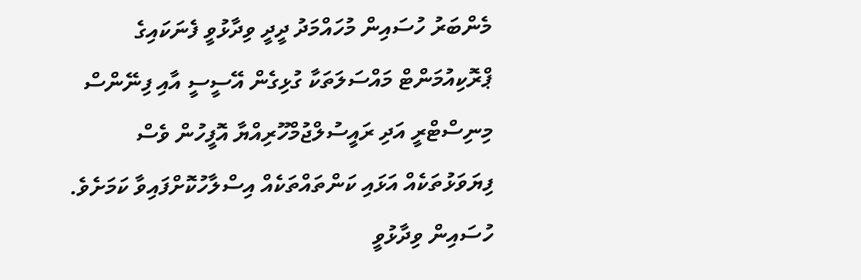މެންބަރު ހުސައިން މުހައްމަދު ދީދީ ވިދާޅުވީ ފެނަކައިގެ ޕްރޮކިއުމަންޓް މައްސަލަތަކާ ގުޅިގެން އޭސީސީ އާއި ފިނޭންސް މިނިސްޓްރީ އަދި ރައީސުލްޖުމްހޫރިއްޔާ އޮފީހުން ވެސް ފިޔަވަޅުތަކެއް އަޅައި ކަންތައްތަކެއް އިސްލާހުކޮށްފައިވާ ކަމަށެވެ.
ހުސައިން ވިދާޅުވީ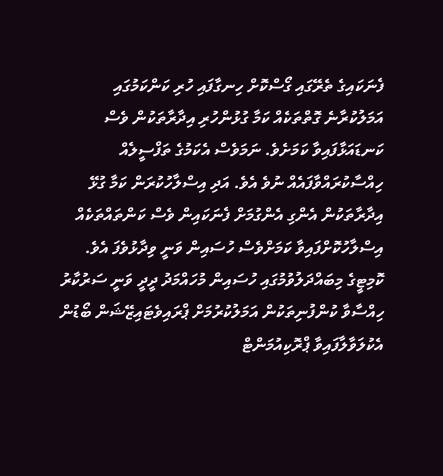ފެނަކައިގެ ތެރޭގައި ގޯސްކޮށް ހިނގާފައި ހުރި ކަންކަމުގައި އަމަލުކުރާނެ ގޮތްތަކެއް ކަމާ ގުޅުންހުރި އިދާރާތަކުން ވެސް ކަނޑައަޅާފައިވާ ކަމަށެވެ. ނަމަވެސް އެކަމުގެ ތަފްސީލެއް ހިއްސާކުރައްވާފައެއް ނުވެ އެވެ. އަދި އިސްލާހުކުރަން ކަމާ ގުޅޭ އިދާރާތަކުން އެންގި އެންގުމަށް ފެނަކައިން ވެސް ކަންތައްތަކެއް އިސްލާހުކޮށްފައިވާ ކަމަށްވެސް ހުސައިން ވަނީ ވިދާޅުވެފަ އެވެ.
ކޮމިޓީގެ މިބައްދަލުވުމުގައި ހުސައިން މުހައްމަދު ދީދީ ވަނީ ސަރުކާރު ހިއްސާވާ ކުންފުނިތަކުން އަމަލުކުރުމަށް ޕްރައިވެޓައިޒޭޝަން ބޯޑުން އެކުލަވާލާފައިވާ ޕްރޮކިއުމަންޓް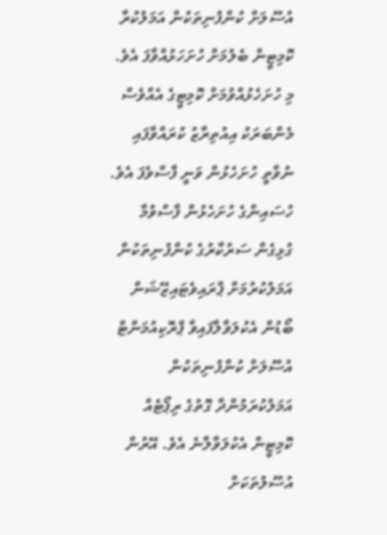އުސޫލަށް ކުންފުނިތަކުން އަމަލުކުރާ ކޮމިޓީން ބެލުމަށް ހުށަހަޅުއްވާފަ އެވެ. މި ހުށަހެޅުއްވުމަށް ކޮމިޓީގެ އެއްވެސް މެންބަރަކު އިއުތިރާޒު ކުރައްވާފައި ނުވާތީ ހުށަހެޅުން ވަނީ ފާސްވެފަ އެވެ.
ހުސައިންގެ ހުށަހެޅުން ފާސްވުމާ ގުޅިގެން ސަރުކާރުގެ ކުންފުނިތަކުން އަމަލުކުރުމަށް ޕްރައިވެޓައިޒޭޝަން ބޯޑުން އެކުލަވާލާފައިވާ ޕްރޮކިއުމަންޓް އުސޫލަށް ކުންފުނިތަކުން އަމަލުކުރަމުންދާ ގޮތުގެ ރިޕޯޓެއް ކޮމިޓީން އެކުލަވާލާނެ އެވެ. އޭރުން އުސޫލުތަކަށް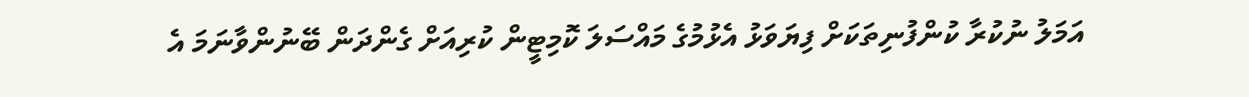އަމަލު ނުކުރާ ކުންފުނިތަކަށް ފިޔަވަޅު އެޅުމުގެ މައްސަލަ ކޮމިޓީން ކުރިއަށް ގެންދަން ބޭނުންވާނަމަ އެ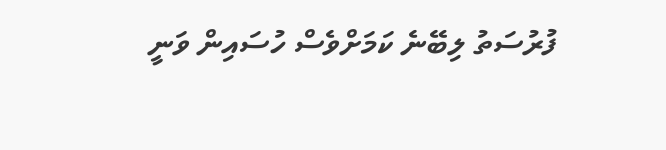ފުރުސަތު ލިބޭނެ ކަމަށްވެސް ހުސައިން ވަނީ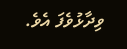ވިދާޅުވެފަ އެވެ.